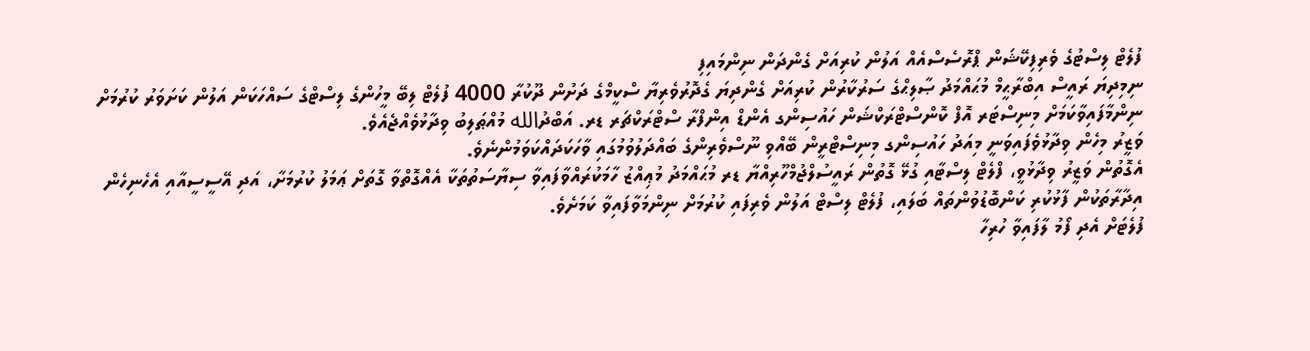ފުލެޓް ލިސްޓުގެ ވެރިފިކޭޝަން ޕްރޮސެސްއެއް އަލުން ކުރިއަށް ގެންދަން ނިންމައިފި
ނިމިދިޔަ ރައީސް އިބްރާޙީމް މުޙައްމަދު ޞާލިޙްގެ ސަރުކާރުން ކުރިއަށް ގެންދިޔަ ގެދޮރުވެރިޔާ ސްކީމްގެ ދަށުން ދޫކުރާ 4000 ފުލެޓް ލިބޭ މީހުންގެ ލިސްޓްގެ ސައްހަކަން އަލުން ކަށަވަރު ކުރުމަށް ނިންމާފައިވާކަމަށް މިނިސްޓަރ އޮފް ކޮންސްޓްރަކްޝަން ހައުސިންގ އެންޑް އިންފްރާ ސްޓްރަކްޗަރ ޑރ. އަބްދުالله މުއްޠަލިބު ވިދާޅުވެއްޖެއެވެ.
ވަޒީރު މިހެން ވިދާޅުވެފައިވަނީ މިއަދު ހައުސިންގ މިނިސްޓްރީން ބޭއްވި ނޫސްވެރިންގެ ބައްދަލުވުމުގައި ވާހަކަދައްކަވަމުންނެވެ.
އެގޮތުން ވަޒީރު ވިދާޅުވީ، ފްލެޓް ލިސްޓާއި ގުޅޭ ގޮތުން ރައީސުލްޖުމްހޫރިއްޔާ ޑރ މުޙައްމަދު މުޢިއްޒު ހާމަކުރައްވާފައިވާ ސިޔާސަތުތަކާ އެއްގޮތްވާ ގޮތަށް ޢަމަލު ކުރުމަށާ، އަދި އޭސީސީއާއި އެހެނިހެން އިދާރާތަކުން ފާޅުކުރި ކަންބޮޑުވުންތައް ބަލައި، ފުލެޓް ލިސްޓް އަލުން ވެރިފައި ކުރުމަށް ނިންމަވާފައިވާ ކަމަށެވެ.
ފުލެޓަށް އެދި ފޯމު ލާފައިވާ ހުރިހާ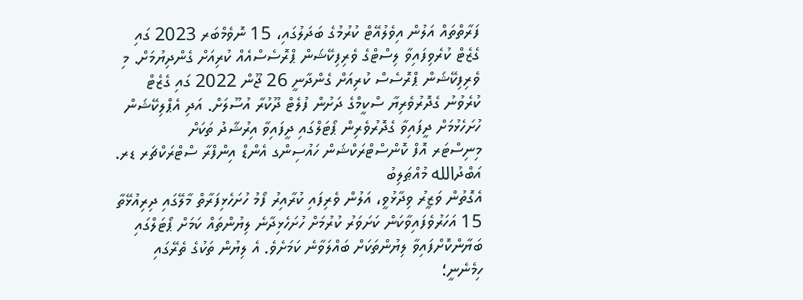ފަރާތްތައް އަލުން އިވެލުއޭޓް ކުރުމުގެ ބަދަލުގައި، 15 ނޮވެމްބަރ 2023 ގައި ގެޒެޓް ކުރެވިފައިވާ ލިސްޓްގެ ވެރިފިކޭޝަން ޕްރޮސެސްއެއް ކުރިއަށް ގެންދިޔުމަށް. މި ވެރިފިކޭޝަން ޕްރޮސެސް ކުރިއަށް ގެންދާނީ 26 ޖޫން 2022 ގައި ގެޒެޓް ކުރެވުނު ގެދޮރުވެރިޔާ ސްކީމްގެ ދަށުން ފުލެޓް ދޫކުރާ އުސޫލަށް. އަދި އެޕްލިކޭޝަން ހުށަހެޅުމަށް ދީފައިވާ ގެދޮރުވެރިން ޕޯޓަލްގައި ދީފައިވާ އިރުޝާދު ތަކަށް
މިނިސްޓަރ އޮފް ކޮންސްޓްރަކްޝަން ހައުސިންގ އެންޑް އިންފްރާ ސްޓްރަކްޗަރ ޑރ. އަބްދުالله މުއްޠަލިބު
އެގޮތުން ވަޒީރު ވިދާޅުވީ، އަލުން ވެރިފައި ކުރާއިރު ފޯމު ހުށަހެޅިފަރާތް މާލޭގައި ދިރިއުޅޭތާ 15 އަހަރުވެފައިވާކަން ކަށަވަރު ކުރުމަށް ހުށަހެޅިދާނެ ލިޔުންތައް ކަމަށް ޕޯޓަލްގައި ބަޔާންކޮށްފައިވާ ލިޔުންތަކަށް ބައްލަވާނެ ކަމަށެވެ. އެ ލިޔުން ތަކުގެ ތެރޭގައި ހިމެނެނީ؛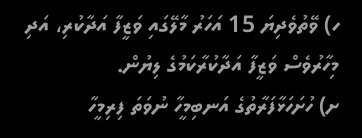ހ) ވޭތުވެދިޔަ 15 އަހަރު މާލޭގައި ވަޒީފާ އަދާކުރި، އަދި މިހާރުވެސް ވަޒީފާ އަދާކުރާކަމުގެ ލިޔުން.
ށ) ހުށަހަޅާފަރާތުގެ އަނބިމީހާ ނުވަތަ ފިރިމީހާ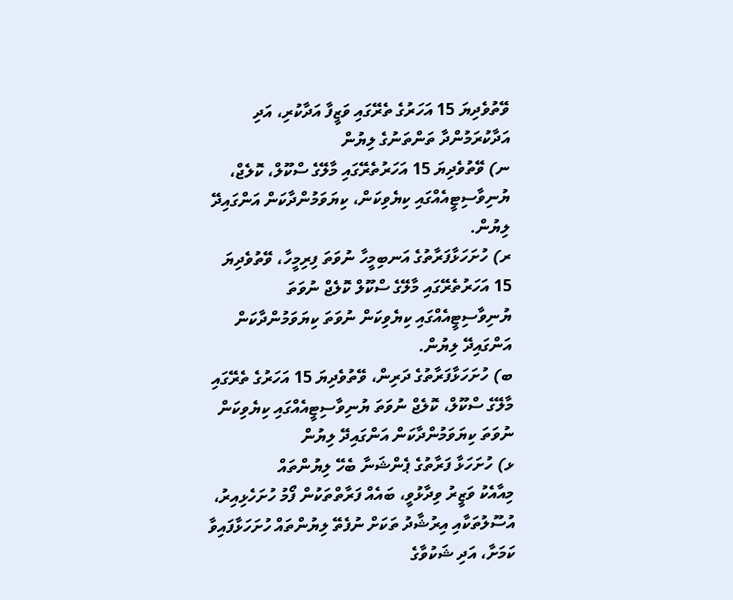ވޭތުވެދިޔަ 15 އަހަރުގެ ތެރޭގައި ވަޒީފާ އަދާކުރި، އަދި އަދާކުރަމުންދާ ތަންތަނުގެ ލިޔުން
ނ) ވޭތުވެދިޔަ 15 އަހަރުތެރޭގައި މާލޭގެ ސްކޫލް، ކޮލެޖް، ޔުނިވާސިޓީއެއްގައި ކިޔެވިކަން، ކިޔަވަމުންދާކަން އަންގައިދޭ ލިޔުން.
ރ) ހުށަހަޅާފަރާތުގެ އަނބިމީހާ ނުވަތަ ފިރިމީހާ، ވޭތުވެދިޔަ 15 އަހަރުތެރޭގައި މާލޭގެ ސްކޫލް ކޮލެޖް ނުވަތަ ޔުނިވާސިޓީއެއްގައި ކިޔެވިކަން ނުވަތަ ކިޔަވަމުންދާކަން އަންގައިދޭ ލިޔުން.
ބ) ހުށަހަޅާފަރާތުގެ ދަރިން، ވޭތުވެދިޔަ 15 އަހަރުގެ ތެރޭގައި މާލޭގެ ސްކޫލް، ކޮލެޖް ނުވަތަ ޔުނިވާސިޓީއެއްގައި ކިޔެވިކަން ނުވަތަ ކިޔަވަމުންދާކަން އަންގައިދޭ ލިޔުން
ޅ) ހުށަހަޅާ ފަރާތުގެ ޕެންޝަނާ ބެހޭ ލިޔުންތައް
މިއާއެކު ވަޒީރު ވިދާޅުވީ، ބައެއް ފަރާތްތަކުން ފޯމު ހުށަހެޅިއިރު، އުސޫލުތަކާއި އިރުޝާދު ތަކަށް ނުފެތޭ ލިޔުންތައް ހުށަހަޅާފައިވާ ކަމަށާ، އަދި ޝަކުވާގެ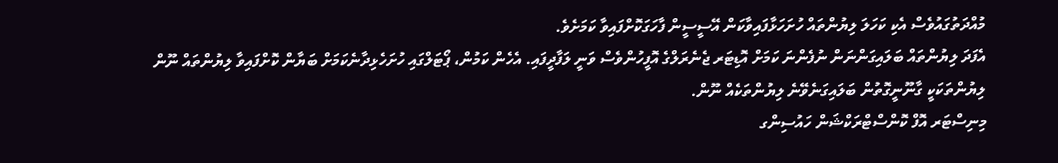މުއްދަތުގައުވެސް އެކި ކަހަލަ ލިޔުންތައް ހުށަހަޅާފައިވާކަން އޭސީސީން ފާހަގަކޮށްފައިވާ ކަމަށެވެ.
އެފަދަ ލިޔުންތައް ބަލައިގަންނަން ނުފެންނަ ކަމަށް އޮޑިޓަރ ޖެނެރަލްގެ އޮފީހުންވެސް ވަނީ ލަފާދީފައި. އެހެން ކަމުން، ޕޯޓަލްގައި ހުށަހެޅިދާނެކަމަށް ބަޔާން ކޮށްފައިވާ ލިޔުންތައް ނޫން ލިޔުންތަކަކީ ގާނޫނީގޮތުން ބަލައިގަނެވޭނެ ލިޔުންތަކެއް ނޫން.
މިނިސްޓަރ އޮފް ކޮންސްޓްރަކްޝަން ހައުސިންގ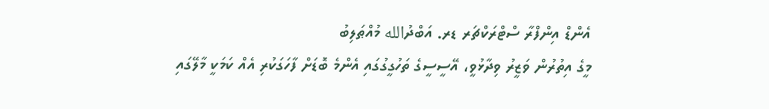އެންޑް އިންފްރާ ސްޓްރަކްޗަރ ޑރ. އަބްދުالله މުއްޠަލިބު
މީގެ އިތުރުން ވަޒީރު ވިދާޅުވީ، އޭސީސީގެ ތަހުގީގުގައި އެންމެ ބޮޑަށް ފާހަގަކުރި އެއް ކަމަކީ މާލޭގައި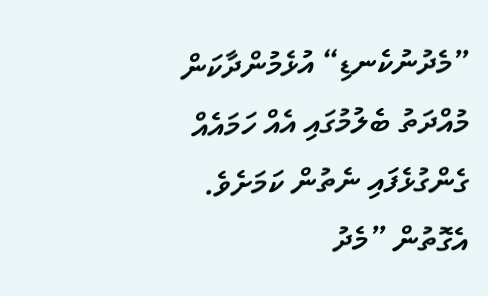”މެދުނުކެނޑި“ އުޅެމުންދާކަން މުއްދަތު ބެލުމުގައި އެއް ހަމައެއް ގެންގުޅެފައި ނެތުން ކަމަށެވެ. އެގޮތުން ”މެދު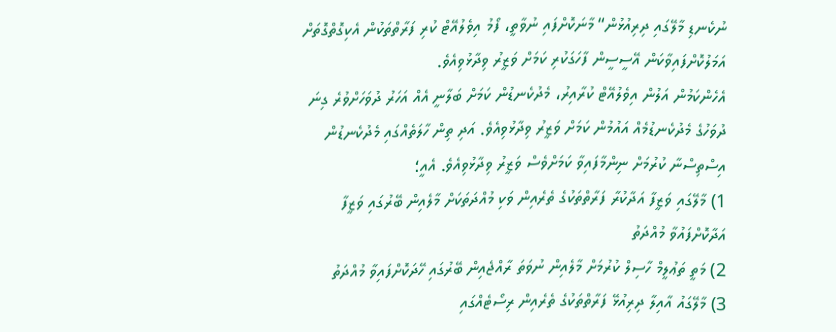ނުކެނޑި މާލޭގައި ދިރިއުޅުން“ މާނަކޮށްފައި ނުވާތީ، ފޯމު އިވެލުއޭޓް ކުރި ފަރާތްތަކުން އެކިގޮތްގޮތަށް އަމަލުކޮށްފައިވާކަން އޭސީސީން ފާހަގަކުރި ކަމަށް ވަޒީރު ވިދާޅުވިއެވެ.
އެހެންކަމުން އަލުން އިވެލުއޭޓް ކުރާއިރު، މެދުކެނޑުން ކަމަށް ބަލާނީ އެއް އަހަރު ދުވަހަށްވުރެ ގިނަ ދުވަހުގެ މެދުކެނޑުމެއް އައުމުން ކަމަށް ވަޒީރު ވިދާޅުވިއެވެ. އަދި ތިން ހާލަތެއްގައި މެދުކެނޑުން އިސްތިސްނާ ކުރުމަށް ނިންމާފައިވާ ކަމަށްވެސް ވަޒީރު ވިދާޅުވިއެވެ. އެއީ؛
1) މާލޭގައި ވަޒީފާ އަދާކުރާ ފަރާތްތަކުގެ ތެރެއިން ވަކި މުއްދަތަކަށް މާލެއިން ބޭރުގައި ވަޒީފާ އަދާކޮށްފައުވާ މުއްދަތު
2) މަތީ ތަޢުލީމް ހާސިލް ކުރުމަށް މާލެއިން ނުވަތަ ރާއްޖެއިން ބޭރުގައި ހޭދަކޮށްފައިވާ މުއްދަތު
3) މާލޭގައު އާއިލާ ދިރިއުޅޭ ފަރާތްތަކުގެ ތެރެއިން ރިސޯޓެއްގައި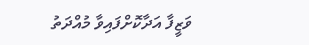ވަޒީފާ އަދާކޮށްފައިވާ މުއްދަތު